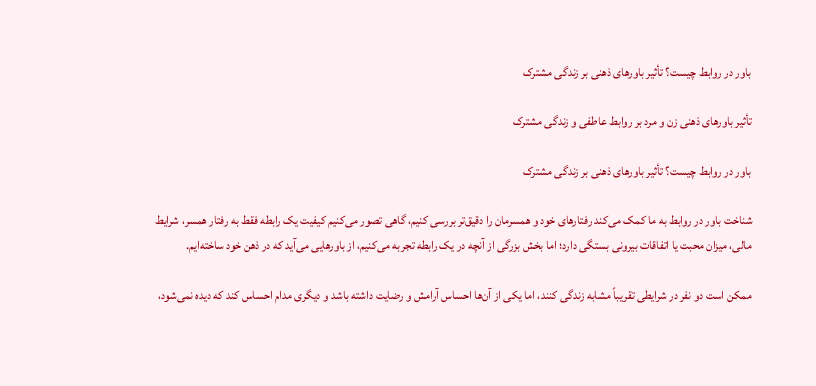باور در روابط چیست؟ تأثیر باورهای ذهنی بر زندگی مشترک

تأثیر باورهای ذهنی زن و مرد بر روابط عاطفی و زندگی مشترک

باور در روابط چیست؟ تأثیر باورهای ذهنی بر زندگی مشترک

شناخت باور در روابط به ما کمک می‌کند رفتارهای خود و همسرمان را دقیق‌تر بررسی کنیم، گاهی تصور می‌کنیم کیفیت یک رابطه فقط به رفتار همسر، شرایط مالی، میزان محبت یا اتفاقات بیرونی بستگی دارد؛ اما بخش بزرگی از آنچه در یک رابطه تجربه می‌کنیم، از باورهایی می‌آید که در ذهن خود ساخته‌ایم.

ممکن است دو نفر در شرایطی تقریباً مشابه زندگی کنند، اما یکی از آن‌ها احساس آرامش و رضایت داشته باشد و دیگری مدام احساس کند که دیده نمی‌شود،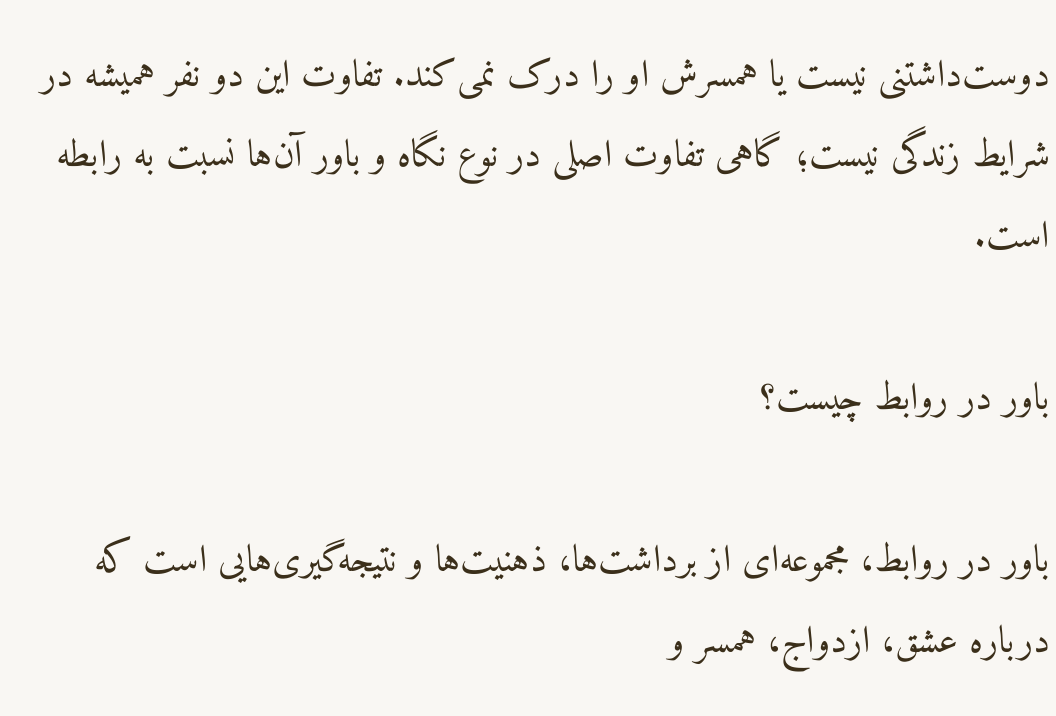دوست‌داشتنی نیست یا همسرش او را درک نمی‌کند. تفاوت این دو نفر همیشه در شرایط زندگی نیست؛ گاهی تفاوت اصلی در نوع نگاه و باور آن‌ها نسبت به رابطه است.

باور در روابط چیست؟

باور در روابط، مجموعه‌ای از برداشت‌ها، ذهنیت‌ها و نتیجه‌گیری‌هایی است که درباره عشق، ازدواج، همسر و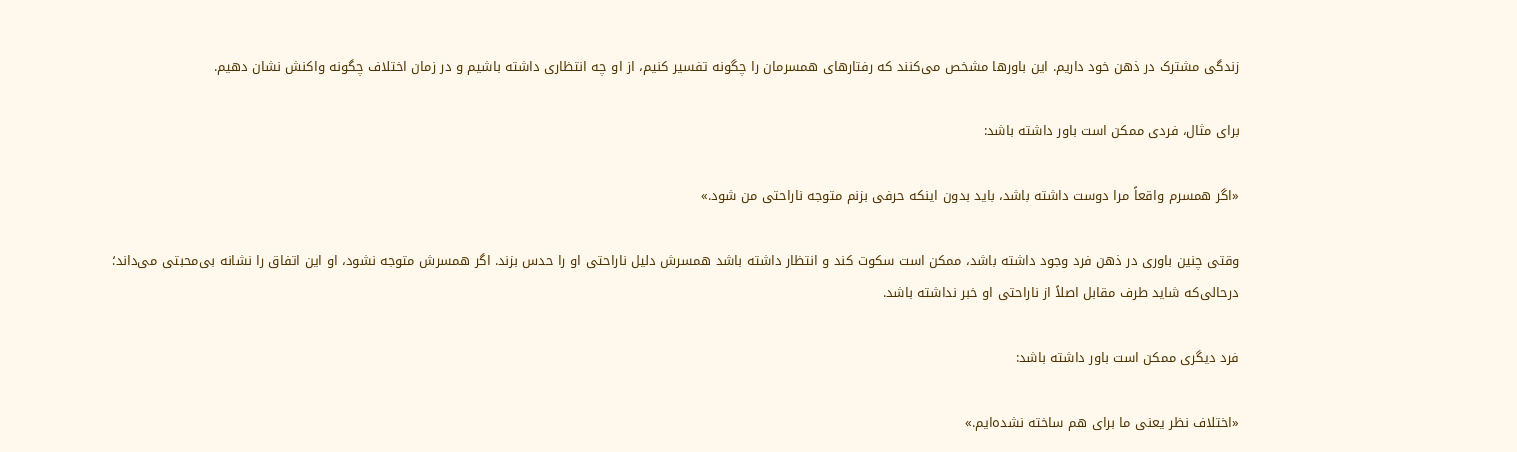زندگی مشترک در ذهن خود داریم. این باورها مشخص می‌کنند که رفتارهای همسرمان را چگونه تفسیر کنیم، از او چه انتظاری داشته باشیم و در زمان اختلاف چگونه واکنش نشان دهیم.

برای مثال، فردی ممکن است باور داشته باشد:

«اگر همسرم واقعاً مرا دوست داشته باشد، باید بدون اینکه حرفی بزنم متوجه ناراحتی من شود.»

وقتی چنین باوری در ذهن فرد وجود داشته باشد، ممکن است سکوت کند و انتظار داشته باشد همسرش دلیل ناراحتی او را حدس بزند. اگر همسرش متوجه نشود، او این اتفاق را نشانه بی‌محبتی می‌داند؛ درحالی‌که شاید طرف مقابل اصلاً از ناراحتی او خبر نداشته باشد.

فرد دیگری ممکن است باور داشته باشد:

«اختلاف نظر یعنی ما برای هم ساخته نشده‌ایم.»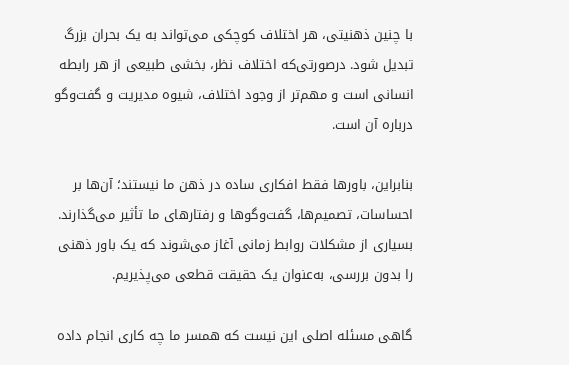با چنین ذهنیتی، هر اختلاف کوچکی می‌تواند به یک بحران بزرگ تبدیل شود. درصورتی‌که اختلاف نظر، بخشی طبیعی از هر رابطه انسانی است و مهم‌تر از وجود اختلاف، شیوه مدیریت و گفت‌وگو درباره آن است.

بنابراین، باورها فقط افکاری ساده در ذهن ما نیستند؛ آن‌ها بر احساسات، تصمیم‌ها، گفت‌وگوها و رفتارهای ما تأثیر می‌گذارند. بسیاری از مشکلات روابط زمانی آغاز می‌شوند که یک باور ذهنی را بدون بررسی، به‌عنوان یک حقیقت قطعی می‌پذیریم.

گاهی مسئله اصلی این نیست که همسر ما چه کاری انجام داده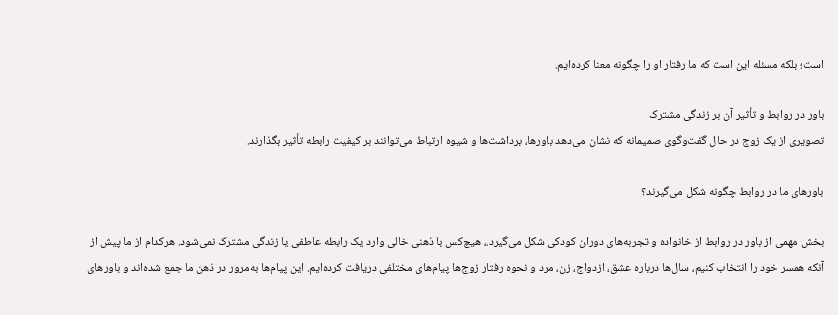است؛ بلکه مسئله این است که ما رفتار او را چگونه معنا کرده‌ایم.

باور در روابط و تأثیر آن بر زندگی مشترک
تصویری از یک زوج در حال گفت‌وگوی صمیمانه که نشان می‌دهد باورها، برداشت‌ها و شیوه ارتباط می‌توانند بر کیفیت رابطه تأثیر بگذارند.

باورهای ما در روابط چگونه شکل می‌گیرند؟

بخش مهمی از باور در روابط از خانواده و تجربه‌های دوران کودکی شکل می‌گیرد.، هیچ‌کس با ذهنی خالی وارد یک رابطه عاطفی یا زندگی مشترک نمی‌شود. هرکدام از ما پیش از آنکه همسر خود را انتخاب کنیم، سال‌ها درباره عشق، ازدواج، زن، مرد و نحوه رفتار زوج‌ها پیام‌های مختلفی دریافت کرده‌ایم. این پیام‌ها به‌مرور در ذهن ما جمع شده‌اند و باورهای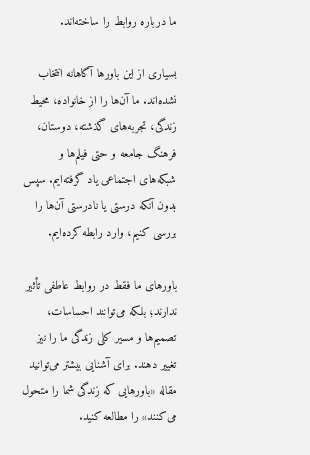ما درباره روابط را ساخته‌اند.

بسیاری از این باورها آگاهانه انتخاب نشده‌اند. ما آن‌ها را از خانواده، محیط زندگی، تجربه‌های گذشته، دوستان، فرهنگ جامعه و حتی فیلم‌ها و شبکه‌های اجتماعی یاد گرفته‌ایم. سپس بدون آنکه درستی یا نادرستی آن‌ها را بررسی کنیم، وارد رابطه کرده‌ایم.

باورهای ما فقط در روابط عاطفی تأثیر ندارند؛ بلکه می‌توانند احساسات، تصمیم‌ها و مسیر کلی زندگی ما را نیز تغییر دهند. برای آشنایی بیشتر می‌توانید مقاله «باورهایی که زندگی شما را متحول می‌کنند» را مطالعه کنید.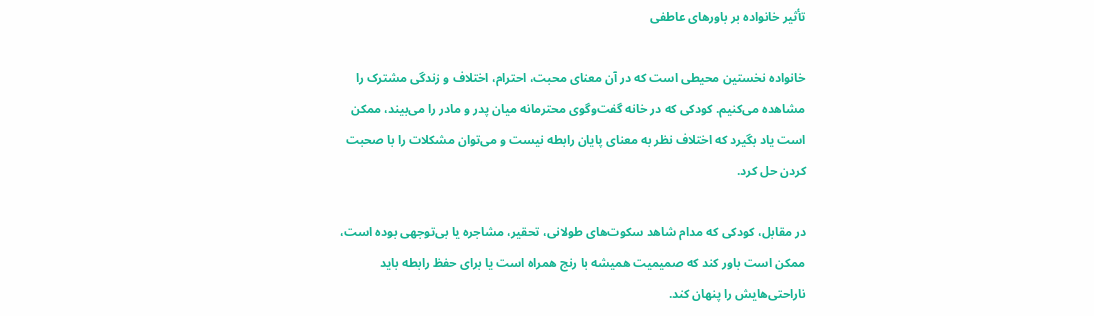تأثیر خانواده بر باورهای عاطفی

خانواده نخستین محیطی است که در آن معنای محبت، احترام، اختلاف و زندگی مشترک را مشاهده می‌کنیم. کودکی که در خانه گفت‌وگوی محترمانه میان پدر و مادر را می‌بیند، ممکن است یاد بگیرد که اختلاف نظر به معنای پایان رابطه نیست و می‌توان مشکلات را با صحبت کردن حل کرد.

در مقابل، کودکی که مدام شاهد سکوت‌های طولانی، تحقیر، مشاجره یا بی‌توجهی بوده است، ممکن است باور کند که صمیمیت همیشه با رنج همراه است یا برای حفظ رابطه باید ناراحتی‌هایش را پنهان کند.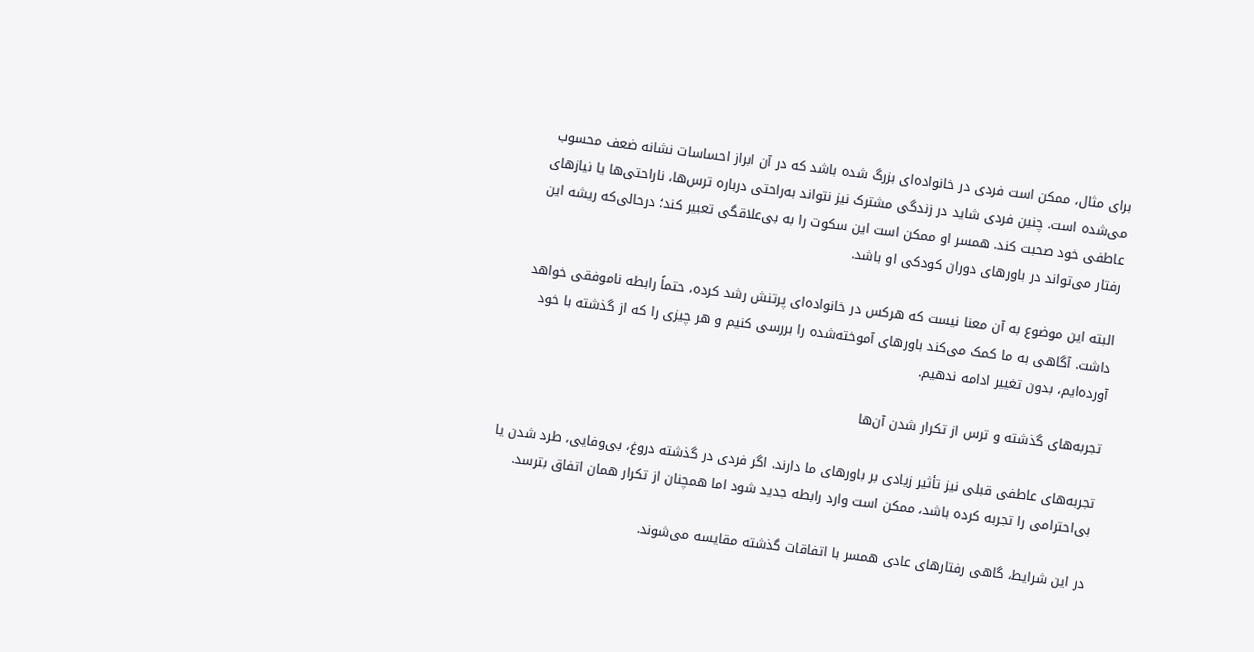برای مثال، ممکن است فردی در خانواده‌ای بزرگ شده باشد که در آن ابراز احساسات نشانه ضعف محسوب می‌شده است. چنین فردی شاید در زندگی مشترک نیز نتواند به‌راحتی درباره ترس‌ها، ناراحتی‌ها یا نیازهای عاطفی خود صحبت کند. همسر او ممکن است این سکوت را به بی‌علاقگی تعبیر کند؛ درحالی‌که ریشه این رفتار می‌تواند در باورهای دوران کودکی او باشد.

البته این موضوع به آن معنا نیست که هرکس در خانواده‌ای پرتنش رشد کرده، حتماً رابطه ناموفقی خواهد داشت. آگاهی به ما کمک می‌کند باورهای آموخته‌شده را بررسی کنیم و هر چیزی را که از گذشته با خود آورده‌ایم، بدون تغییر ادامه ندهیم.

تجربه‌های گذشته و ترس از تکرار شدن آن‌ها

تجربه‌های عاطفی قبلی نیز تأثیر زیادی بر باورهای ما دارند. اگر فردی در گذشته دروغ، بی‌وفایی، طرد شدن یا بی‌احترامی را تجربه کرده باشد، ممکن است وارد رابطه جدید شود اما همچنان از تکرار همان اتفاق بترسد.

در این شرایط، گاهی رفتارهای عادی همسر با اتفاقات گذشته مقایسه می‌شوند.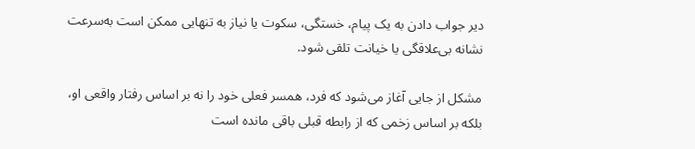دیر جواب دادن به یک پیام، خستگی، سکوت یا نیاز به تنهایی ممکن است به‌سرعت نشانه بی‌علاقگی یا خیانت تلقی شود.

مشکل از جایی آغاز می‌شود که فرد، همسر فعلی خود را نه بر اساس رفتار واقعی او، بلکه بر اساس زخمی که از رابطه قبلی باقی مانده است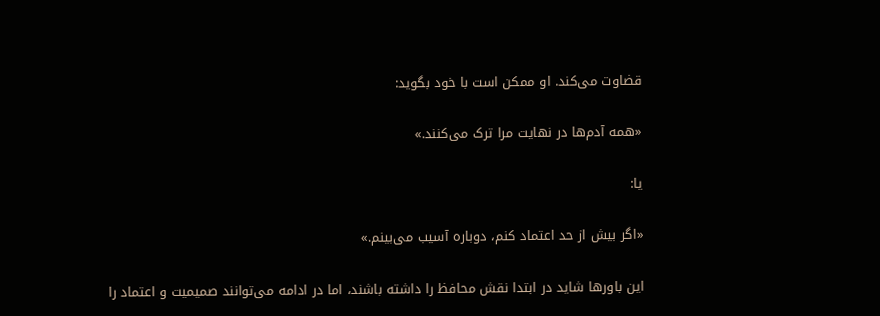قضاوت می‌کند. او ممکن است با خود بگوید:

«همه آدم‌ها در نهایت مرا ترک می‌کنند.»

یا:

«اگر بیش از حد اعتماد کنم، دوباره آسیب می‌بینم.»

این باورها شاید در ابتدا نقش محافظ را داشته باشند، اما در ادامه می‌توانند صمیمیت و اعتماد را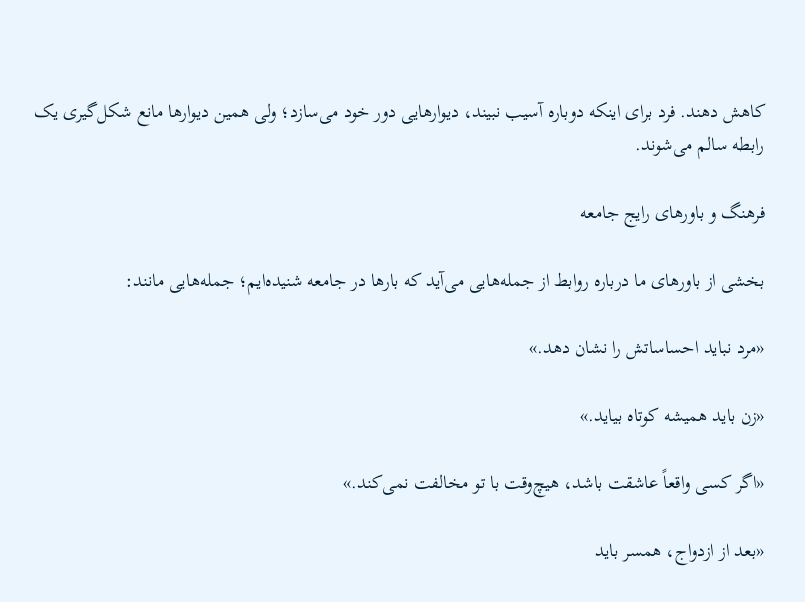کاهش دهند. فرد برای اینکه دوباره آسیب نبیند، دیوارهایی دور خود می‌سازد؛ ولی همین دیوارها مانع شکل‌گیری یک رابطه سالم می‌شوند.

فرهنگ و باورهای رایج جامعه

بخشی از باورهای ما درباره روابط از جمله‌هایی می‌آید که بارها در جامعه شنیده‌ایم؛ جمله‌هایی مانند:

«مرد نباید احساساتش را نشان دهد.»

«زن باید همیشه کوتاه بیاید.»

«اگر کسی واقعاً عاشقت باشد، هیچ‌وقت با تو مخالفت نمی‌کند.»

«بعد از ازدواج، همسر باید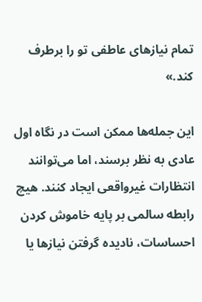تمام نیازهای عاطفی تو را برطرف کند.»

این جمله‌ها ممکن است در نگاه اول عادی به نظر برسند، اما می‌توانند انتظارات غیرواقعی ایجاد کنند. هیچ رابطه سالمی بر پایه خاموش کردن احساسات، نادیده گرفتن نیازها یا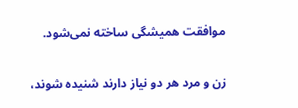موافقت همیشگی ساخته نمی‌شود.

زن و مرد هر دو نیاز دارند شنیده شوند،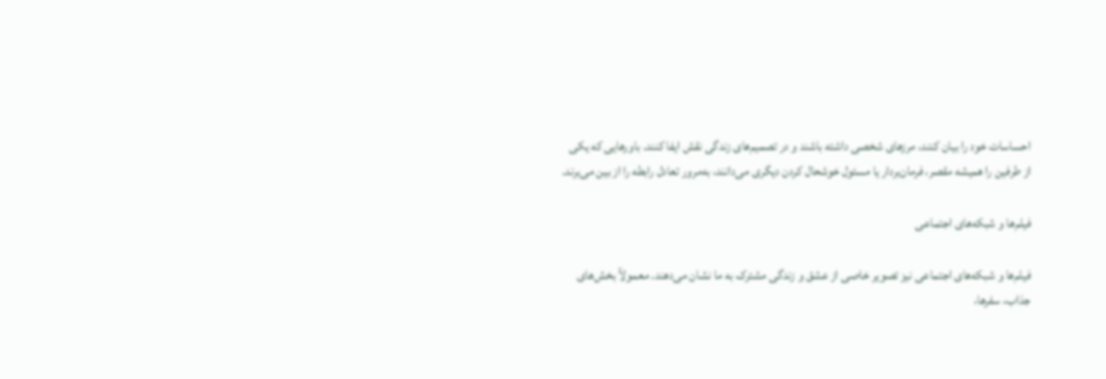احساسات خود را بیان کنند، مرزهای شخصی داشته باشند و در تصمیم‌های زندگی نقش ایفا کنند. باورهایی که یکی از طرفین را همیشه مقصر، فرمان‌بردار یا مسئول خوشحال کردن دیگری می‌دانند، به‌مرور تعادل رابطه را از بین می‌برند.

فیلم‌ها و شبکه‌های اجتماعی

فیلم‌ها و شبکه‌های اجتماعی نیز تصویر خاصی از عشق و زندگی مشترک به ما نشان می‌دهند. معمولاً بخش‌های جذاب، سفرها،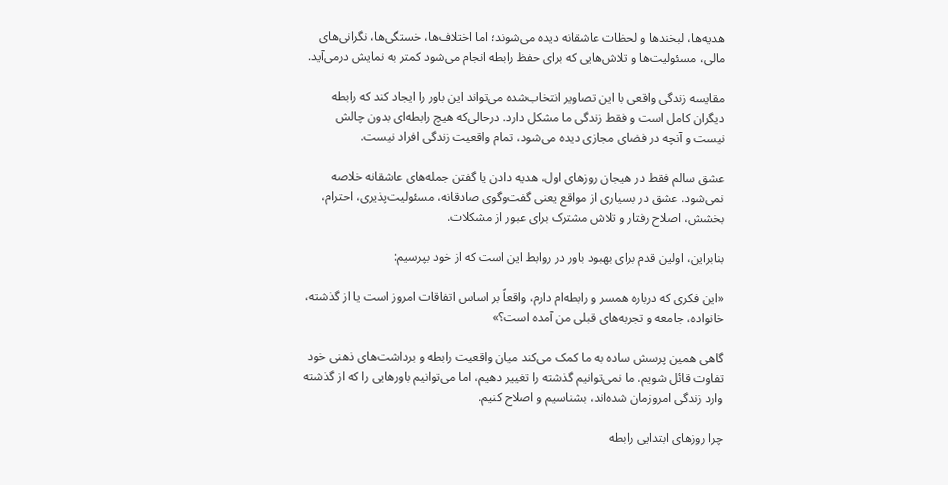هدیه‌ها، لبخندها و لحظات عاشقانه دیده می‌شوند؛ اما اختلاف‌ها، خستگی‌ها، نگرانی‌های مالی، مسئولیت‌ها و تلاش‌هایی که برای حفظ رابطه انجام می‌شود کمتر به نمایش درمی‌آید.

مقایسه زندگی واقعی با این تصاویر انتخاب‌شده می‌تواند این باور را ایجاد کند که رابطه دیگران کامل است و فقط زندگی ما مشکل دارد. درحالی‌که هیچ رابطه‌ای بدون چالش نیست و آنچه در فضای مجازی دیده می‌شود، تمام واقعیت زندگی افراد نیست.

عشق سالم فقط در هیجان روزهای اول، هدیه دادن یا گفتن جمله‌های عاشقانه خلاصه نمی‌شود. عشق در بسیاری از مواقع یعنی گفت‌وگوی صادقانه، مسئولیت‌پذیری، احترام، بخشش، اصلاح رفتار و تلاش مشترک برای عبور از مشکلات.

بنابراین، اولین قدم برای بهبود باور در روابط این است که از خود بپرسیم:

«این فکری که درباره همسر و رابطه‌ام دارم، واقعاً بر اساس اتفاقات امروز است یا از گذشته، خانواده، جامعه و تجربه‌های قبلی من آمده است؟»

گاهی همین پرسش ساده به ما کمک می‌کند میان واقعیت رابطه و برداشت‌های ذهنی خود تفاوت قائل شویم. ما نمی‌توانیم گذشته را تغییر دهیم، اما می‌توانیم باورهایی را که از گذشته وارد زندگی امروزمان شده‌اند، بشناسیم و اصلاح کنیم.

چرا روزهای ابتدایی رابطه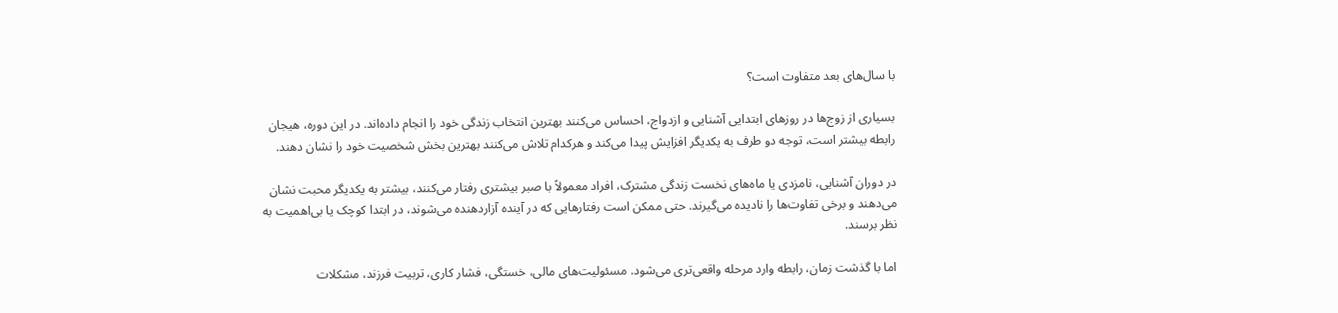با سال‌های بعد متفاوت است؟

بسیاری از زوج‌ها در روزهای ابتدایی آشنایی و ازدواج، احساس می‌کنند بهترین انتخاب زندگی خود را انجام داده‌اند. در این دوره، هیجان رابطه بیشتر است، توجه دو طرف به یکدیگر افزایش پیدا می‌کند و هرکدام تلاش می‌کنند بهترین بخش شخصیت خود را نشان دهند.

در دوران آشنایی، نامزدی یا ماه‌های نخست زندگی مشترک، افراد معمولاً با صبر بیشتری رفتار می‌کنند، بیشتر به یکدیگر محبت نشان می‌دهند و برخی تفاوت‌ها را نادیده می‌گیرند. حتی ممکن است رفتارهایی که در آینده آزاردهنده می‌شوند، در ابتدا کوچک یا بی‌اهمیت به نظر برسند.

اما با گذشت زمان، رابطه وارد مرحله واقعی‌تری می‌شود. مسئولیت‌های مالی، خستگی، فشار کاری، تربیت فرزند، مشکلات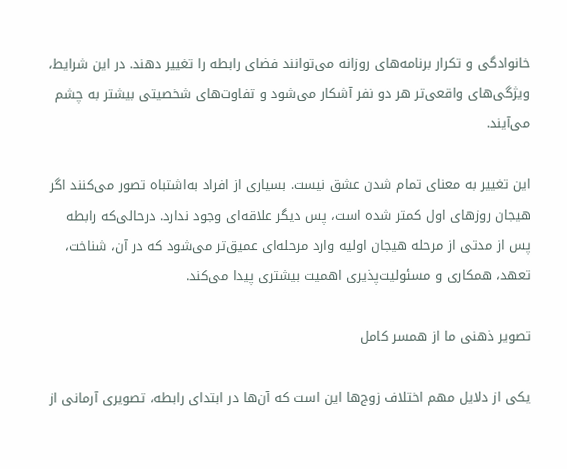خانوادگی و تکرار برنامه‌های روزانه می‌توانند فضای رابطه را تغییر دهند. در این شرایط، ویژگی‌های واقعی‌تر هر دو نفر آشکار می‌شود و تفاوت‌های شخصیتی بیشتر به چشم می‌آیند.

این تغییر به معنای تمام شدن عشق نیست. بسیاری از افراد به‌اشتباه تصور می‌کنند اگر هیجان روزهای اول کمتر شده است، پس دیگر علاقه‌ای وجود ندارد. درحالی‌که رابطه پس از مدتی از مرحله هیجان اولیه وارد مرحله‌ای عمیق‌تر می‌شود که در آن، شناخت، تعهد، همکاری و مسئولیت‌پذیری اهمیت بیشتری پیدا می‌کند.

تصویر ذهنی ما از همسر کامل

یکی از دلایل مهم اختلاف زوج‌ها این است که آن‌ها در ابتدای رابطه، تصویری آرمانی از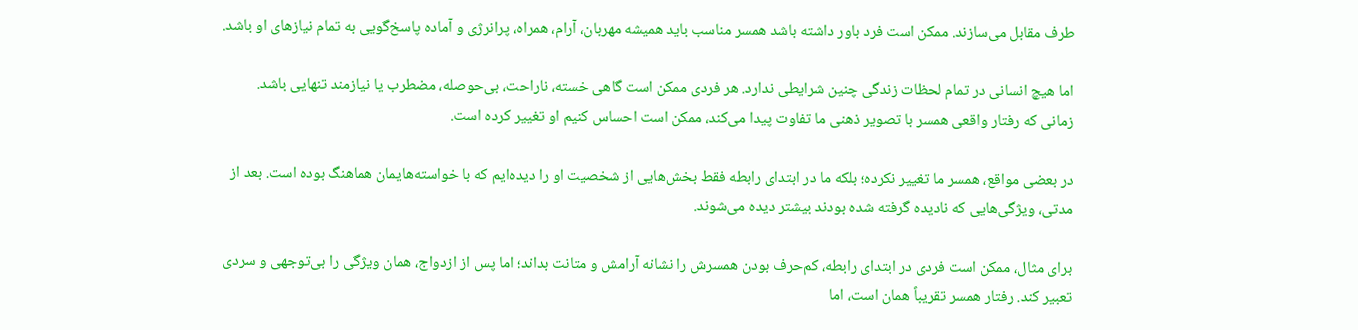طرف مقابل می‌سازند. ممکن است فرد باور داشته باشد همسر مناسب باید همیشه مهربان، آرام، همراه، پرانرژی و آماده پاسخ‌گویی به تمام نیازهای او باشد.

اما هیچ انسانی در تمام لحظات زندگی چنین شرایطی ندارد. هر فردی ممکن است گاهی خسته، ناراحت، بی‌حوصله، مضطرب یا نیازمند تنهایی باشد. زمانی که رفتار واقعی همسر با تصویر ذهنی ما تفاوت پیدا می‌کند، ممکن است احساس کنیم او تغییر کرده است.

در بعضی مواقع، همسر ما تغییر نکرده؛ بلکه ما در ابتدای رابطه فقط بخش‌هایی از شخصیت او را دیده‌ایم که با خواسته‌هایمان هماهنگ بوده است. بعد از مدتی، ویژگی‌هایی که نادیده گرفته شده بودند بیشتر دیده می‌شوند.

برای مثال، ممکن است فردی در ابتدای رابطه، کم‌حرف بودن همسرش را نشانه آرامش و متانت بداند؛ اما پس از ازدواج، همان ویژگی را بی‌توجهی و سردی تعبیر کند. رفتار همسر تقریباً همان است، اما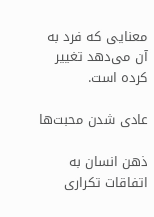معنایی که فرد به آن می‌دهد تغییر کرده است.

عادی شدن محبت‌ها

ذهن انسان به اتفاقات تکراری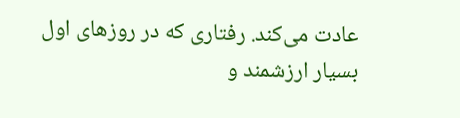عادت می‌کند. رفتاری که در روزهای اول بسیار ارزشمند و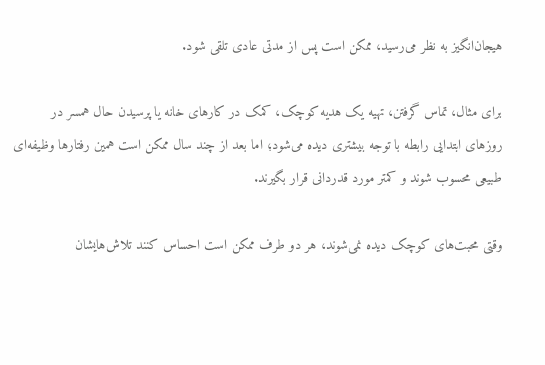هیجان‌انگیز به نظر می‌رسید، ممکن است پس از مدتی عادی تلقی شود.

برای مثال، تماس گرفتن، تهیه یک هدیه کوچک، کمک در کارهای خانه یا پرسیدن حال همسر در روزهای ابتدایی رابطه با توجه بیشتری دیده می‌شود؛ اما بعد از چند سال ممکن است همین رفتارها وظیفه‌ای طبیعی محسوب شوند و کمتر مورد قدردانی قرار بگیرند.

وقتی محبت‌های کوچک دیده نمی‌شوند، هر دو طرف ممکن است احساس کنند تلاش‌هایشان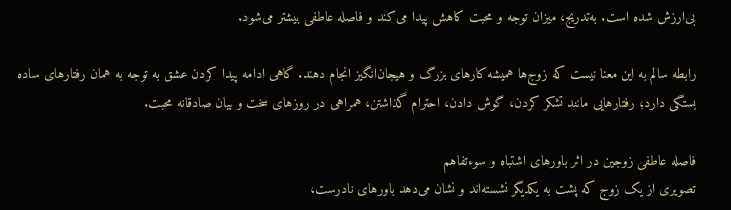بی‌ارزش شده است. به‌تدریج، میزان توجه و محبت کاهش پیدا می‌کند و فاصله عاطفی بیشتر می‌شود.

رابطه سالم به این معنا نیست که زوج‌ها همیشه کارهای بزرگ و هیجان‌انگیز انجام دهند. گاهی ادامه پیدا کردن عشق به توجه به همان رفتارهای ساده بستگی دارد؛ رفتارهایی مانند تشکر کردن، گوش دادن، احترام گذاشتن، همراهی در روزهای سخت و بیان صادقانه محبت.

فاصله عاطفی زوجین در اثر باورهای اشتباه و سوءتفاهم
تصویری از یک زوج که پشت به یکدیگر نشسته‌اند و نشان می‌دهد باورهای نادرست،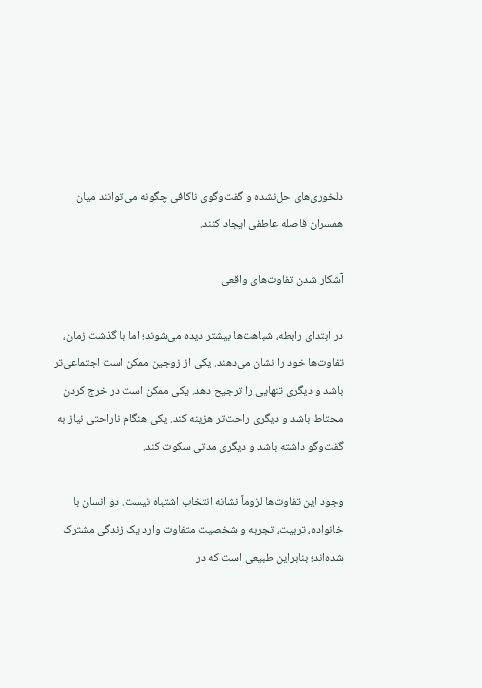دلخوری‌های حل‌نشده و گفت‌وگوی ناکافی چگونه می‌توانند میان همسران فاصله عاطفی ایجاد کنند.

آشکار شدن تفاوت‌های واقعی

در ابتدای رابطه، شباهت‌ها بیشتر دیده می‌شوند؛ اما با گذشت زمان، تفاوت‌ها خود را نشان می‌دهند. یکی از زوجین ممکن است اجتماعی‌تر باشد و دیگری تنهایی را ترجیح دهد. یکی ممکن است در خرج کردن محتاط باشد و دیگری راحت‌تر هزینه کند. یکی هنگام ناراحتی نیاز به گفت‌وگو داشته باشد و دیگری مدتی سکوت کند.

وجود این تفاوت‌ها لزوماً نشانه انتخاب اشتباه نیست. دو انسان با خانواده، تربیت، تجربه و شخصیت متفاوت وارد یک زندگی مشترک شده‌اند؛ بنابراین طبیعی است که در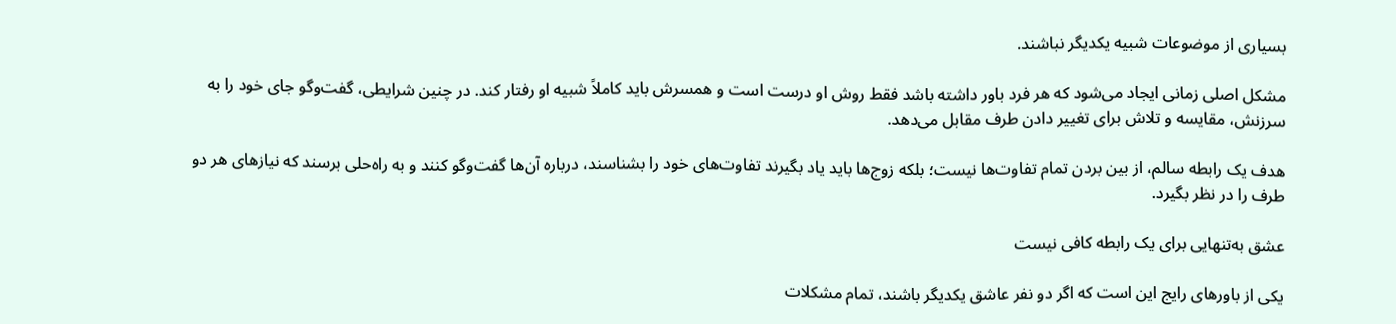بسیاری از موضوعات شبیه یکدیگر نباشند.

مشکل اصلی زمانی ایجاد می‌شود که هر فرد باور داشته باشد فقط روش او درست است و همسرش باید کاملاً شبیه او رفتار کند. در چنین شرایطی، گفت‌وگو جای خود را به سرزنش، مقایسه و تلاش برای تغییر دادن طرف مقابل می‌دهد.

هدف یک رابطه سالم، از بین بردن تمام تفاوت‌ها نیست؛ بلکه زوج‌ها باید یاد بگیرند تفاوت‌های خود را بشناسند، درباره آن‌ها گفت‌وگو کنند و به راه‌حلی برسند که نیازهای هر دو طرف را در نظر بگیرد.

عشق به‌تنهایی برای یک رابطه کافی نیست

یکی از باورهای رایج این است که اگر دو نفر عاشق یکدیگر باشند، تمام مشکلات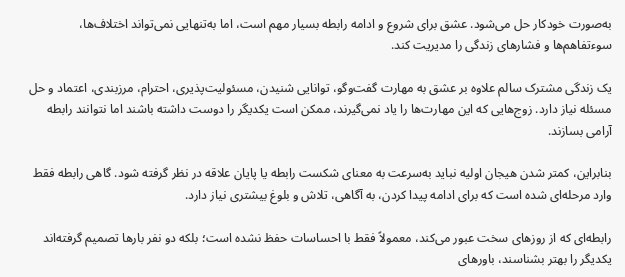به‌صورت خودکار حل می‌شود. عشق برای شروع و ادامه رابطه بسیار مهم است، اما به‌تنهایی نمی‌تواند اختلاف‌ها، سوءتفاهم‌ها و فشارهای زندگی را مدیریت کند.

یک زندگی مشترک سالم علاوه بر عشق به مهارت گفت‌وگو، توانایی شنیدن، مسئولیت‌پذیری، احترام، مرزبندی، اعتماد و حل مسئله نیاز دارد. زوج‌هایی که این مهارت‌ها را یاد نمی‌گیرند، ممکن است یکدیگر را دوست داشته باشند اما نتوانند رابطه آرامی بسازند.

بنابراین، کمتر شدن هیجان اولیه نباید به‌سرعت به معنای شکست رابطه یا پایان علاقه در نظر گرفته شود. گاهی رابطه فقط وارد مرحله‌ای شده است که برای ادامه پیدا کردن، به آگاهی، تلاش و بلوغ بیشتری نیاز دارد.

رابطه‌ای که از روزهای سخت عبور می‌کند، معمولاً فقط با احساسات حفظ نشده است؛ بلکه دو نفر بارها تصمیم گرفته‌اند یکدیگر را بهتر بشناسند، باورهای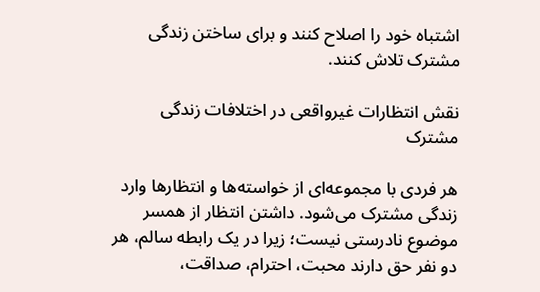اشتباه خود را اصلاح کنند و برای ساختن زندگی مشترک تلاش کنند.

نقش انتظارات غیرواقعی در اختلافات زندگی مشترک

هر فردی با مجموعه‌ای از خواسته‌ها و انتظارها وارد زندگی مشترک می‌شود. داشتن انتظار از همسر موضوع نادرستی نیست؛ زیرا در یک رابطه سالم، هر دو نفر حق دارند محبت، احترام، صداقت،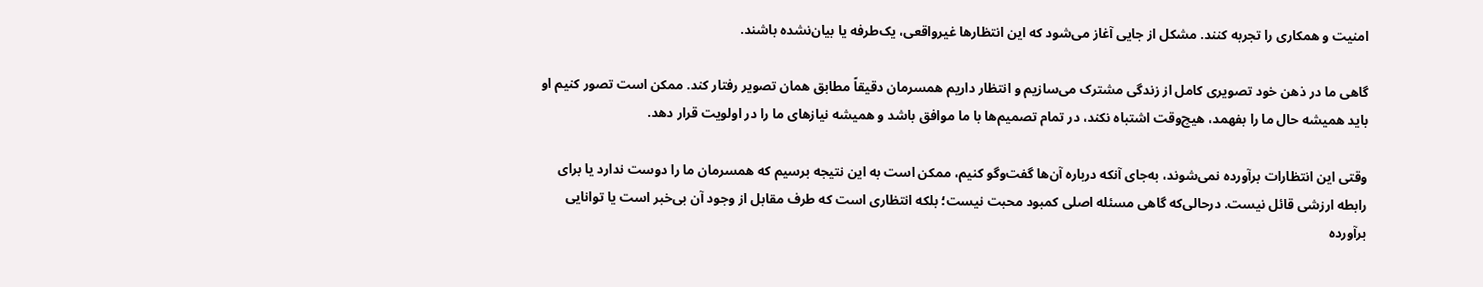امنیت و همکاری را تجربه کنند. مشکل از جایی آغاز می‌شود که این انتظارها غیرواقعی، یک‌طرفه یا بیان‌نشده باشند.

گاهی ما در ذهن خود تصویری کامل از زندگی مشترک می‌سازیم و انتظار داریم همسرمان دقیقاً مطابق همان تصویر رفتار کند. ممکن است تصور کنیم او باید همیشه حال ما را بفهمد، هیچ‌وقت اشتباه نکند، در تمام تصمیم‌ها با ما موافق باشد و همیشه نیازهای ما را در اولویت قرار دهد.

وقتی این انتظارات برآورده نمی‌شوند، به‌جای آنکه درباره آن‌ها گفت‌وگو کنیم، ممکن است به این نتیجه برسیم که همسرمان ما را دوست ندارد یا برای رابطه ارزشی قائل نیست. درحالی‌که گاهی مسئله اصلی کمبود محبت نیست؛ بلکه انتظاری است که طرف مقابل از وجود آن بی‌خبر است یا توانایی برآورده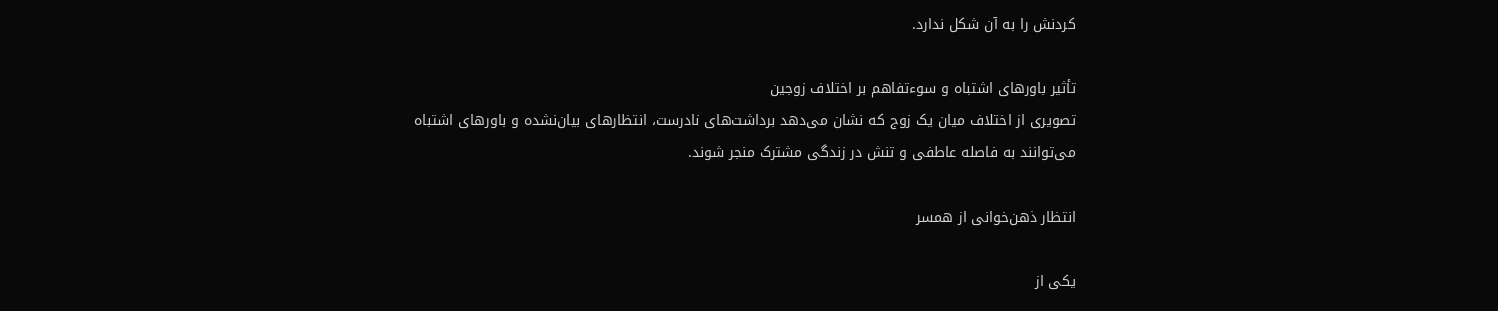کردنش را به آن شکل ندارد.

تأثیر باورهای اشتباه و سوءتفاهم بر اختلاف زوجین
تصویری از اختلاف میان یک زوج که نشان می‌دهد برداشت‌های نادرست، انتظارهای بیان‌نشده و باورهای اشتباه می‌توانند به فاصله عاطفی و تنش در زندگی مشترک منجر شوند.

انتظار ذهن‌خوانی از همسر

یکی از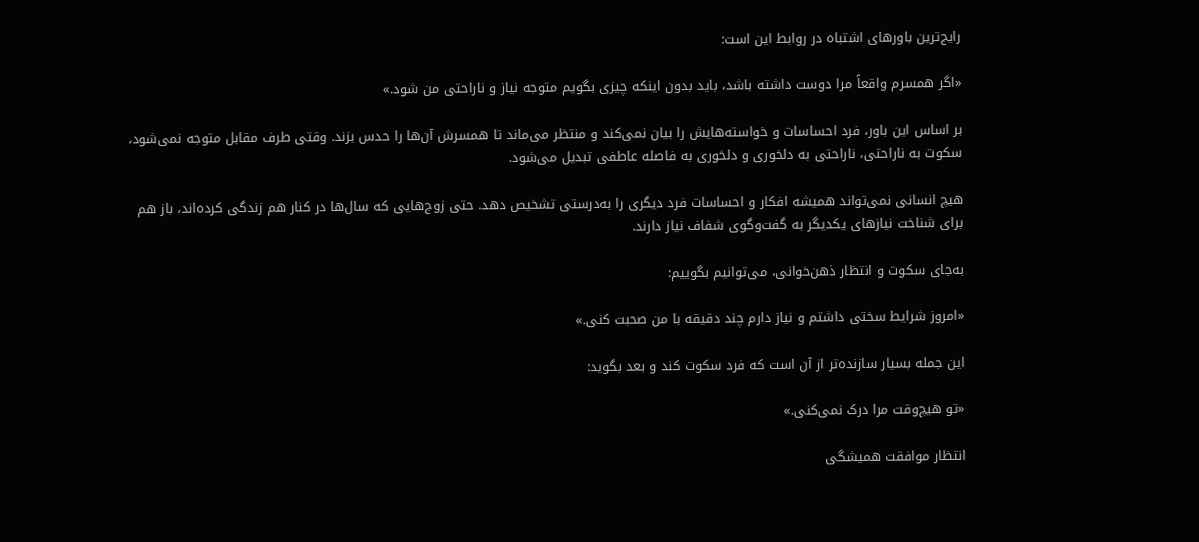رایج‌ترین باورهای اشتباه در روابط این است:

«اگر همسرم واقعاً مرا دوست داشته باشد، باید بدون اینکه چیزی بگویم متوجه نیاز و ناراحتی من شود.»

بر اساس این باور، فرد احساسات و خواسته‌هایش را بیان نمی‌کند و منتظر می‌ماند تا همسرش آن‌ها را حدس بزند. وقتی طرف مقابل متوجه نمی‌شود، سکوت به ناراحتی، ناراحتی به دلخوری و دلخوری به فاصله عاطفی تبدیل می‌شود.

هیچ انسانی نمی‌تواند همیشه افکار و احساسات فرد دیگری را به‌درستی تشخیص دهد. حتی زوج‌هایی که سال‌ها در کنار هم زندگی کرده‌اند، باز هم برای شناخت نیازهای یکدیگر به گفت‌وگوی شفاف نیاز دارند.

به‌جای سکوت و انتظار ذهن‌خوانی، می‌توانیم بگوییم:

«امروز شرایط سختی داشتم و نیاز دارم چند دقیقه با من صحبت کنی.»

این جمله بسیار سازنده‌تر از آن است که فرد سکوت کند و بعد بگوید:

«تو هیچ‌وقت مرا درک نمی‌کنی.»

انتظار موافقت همیشگی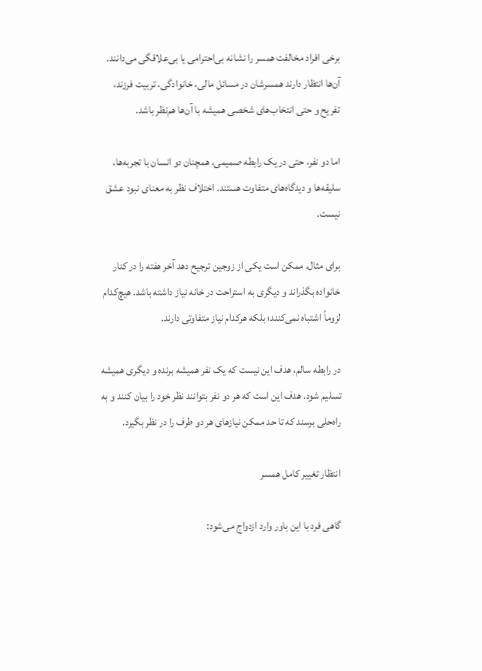برخی افراد مخالفت همسر را نشانه بی‌احترامی یا بی‌علاقگی می‌دانند. آن‌ها انتظار دارند همسرشان در مسائل مالی، خانوادگی، تربیت فرزند، تفریح و حتی انتخاب‌های شخصی همیشه با آن‌ها هم‌نظر باشد.

اما دو نفر، حتی در یک رابطه صمیمی، همچنان دو انسان با تجربه‌ها، سلیقه‌ها و دیدگاه‌های متفاوت هستند. اختلاف نظر به معنای نبود عشق نیست.

برای مثال، ممکن است یکی از زوجین ترجیح دهد آخر هفته را در کنار خانواده بگذراند و دیگری به استراحت در خانه نیاز داشته باشد. هیچ‌کدام لزوماً اشتباه نمی‌کنند؛ بلکه هرکدام نیاز متفاوتی دارند.

در رابطه سالم، هدف این نیست که یک نفر همیشه برنده و دیگری همیشه تسلیم شود. هدف این است که هر دو نفر بتوانند نظر خود را بیان کنند و به راه‌حلی برسند که تا حد ممکن نیازهای هر دو طرف را در نظر بگیرد.

انتظار تغییر کامل همسر

گاهی فرد با این باور وارد ازدواج می‌شود: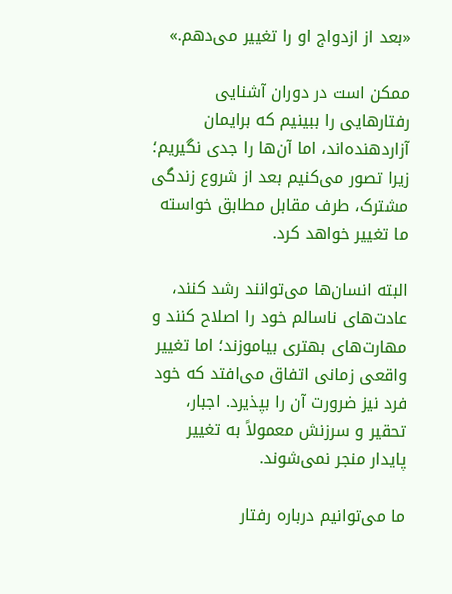«بعد از ازدواج او را تغییر می‌دهم.»

ممکن است در دوران آشنایی رفتارهایی را ببینیم که برایمان آزاردهنده‌اند، اما آن‌ها را جدی نگیریم؛ زیرا تصور می‌کنیم بعد از شروع زندگی مشترک، طرف مقابل مطابق خواسته ما تغییر خواهد کرد.

البته انسان‌ها می‌توانند رشد کنند، عادت‌های ناسالم خود را اصلاح کنند و مهارت‌های بهتری بیاموزند؛ اما تغییر واقعی زمانی اتفاق می‌افتد که خود فرد نیز ضرورت آن را بپذیرد. اجبار، تحقیر و سرزنش معمولاً به تغییر پایدار منجر نمی‌شوند.

ما می‌توانیم درباره رفتار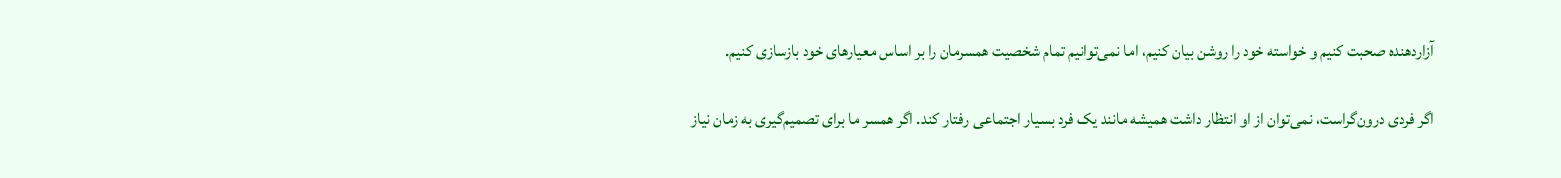آزاردهنده صحبت کنیم و خواسته خود را روشن بیان کنیم، اما نمی‌توانیم تمام شخصیت همسرمان را بر اساس معیارهای خود بازسازی کنیم.

اگر فردی درون‌گراست، نمی‌توان از او انتظار داشت همیشه مانند یک فرد بسیار اجتماعی رفتار کند. اگر همسر ما برای تصمیم‌گیری به زمان نیاز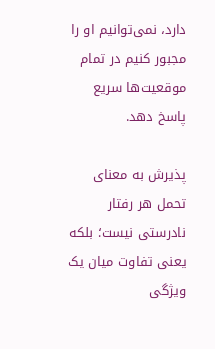دارد، نمی‌توانیم او را مجبور کنیم در تمام موقعیت‌ها سریع پاسخ دهد.

پذیرش به معنای تحمل هر رفتار نادرستی نیست؛ بلکه یعنی تفاوت میان یک ویژگی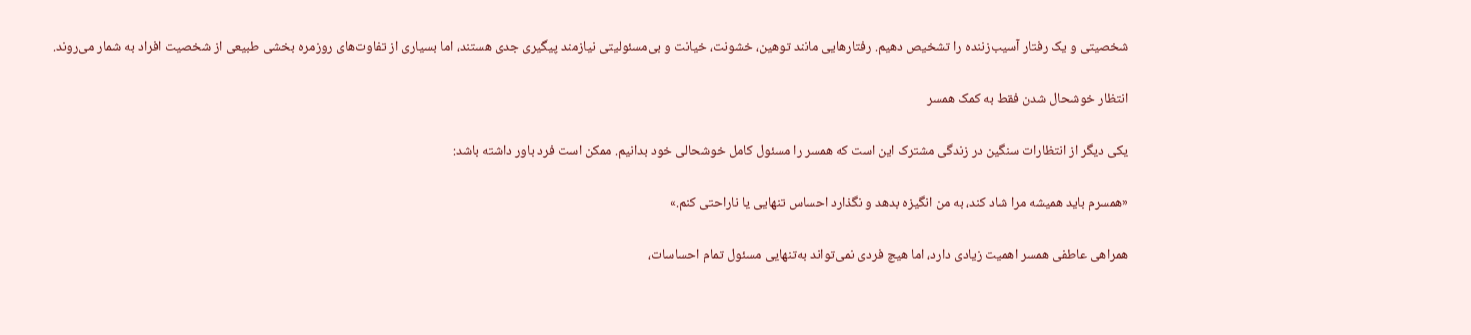شخصیتی و یک رفتار آسیب‌زننده را تشخیص دهیم. رفتارهایی مانند توهین، خشونت، خیانت و بی‌مسئولیتی نیازمند پیگیری جدی هستند، اما بسیاری از تفاوت‌های روزمره بخشی طبیعی از شخصیت افراد به شمار می‌روند.

انتظار خوشحال شدن فقط به کمک همسر

یکی دیگر از انتظارات سنگین در زندگی مشترک این است که همسر را مسئول کامل خوشحالی خود بدانیم. ممکن است فرد باور داشته باشد:

«همسرم باید همیشه مرا شاد کند، به من انگیزه بدهد و نگذارد احساس تنهایی یا ناراحتی کنم.»

همراهی عاطفی همسر اهمیت زیادی دارد، اما هیچ فردی نمی‌تواند به‌تنهایی مسئول تمام احساسات،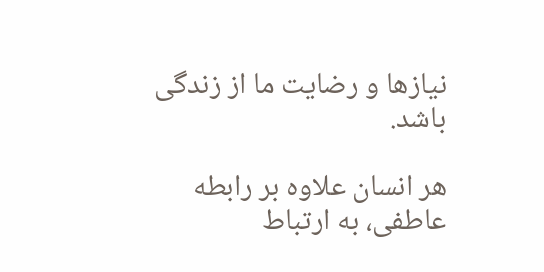نیازها و رضایت ما از زندگی باشد.

هر انسان علاوه بر رابطه عاطفی، به ارتباط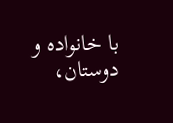با خانواده و دوستان،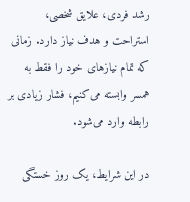رشد فردی، علایق شخصی، استراحت و هدف نیاز دارد. زمانی که تمام نیازهای خود را فقط به همسر وابسته می‌کنیم، فشار زیادی بر رابطه وارد می‌شود.

در این شرایط، یک روز خستگی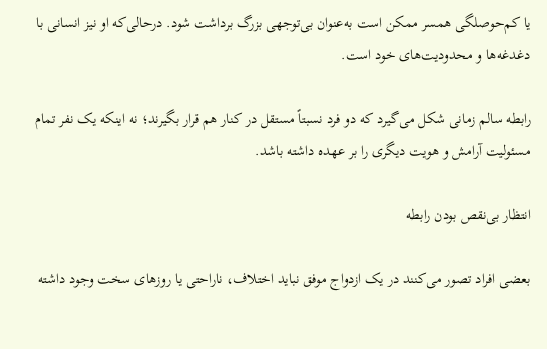یا کم‌حوصلگی همسر ممکن است به‌عنوان بی‌توجهی بزرگ برداشت شود. درحالی‌که او نیز انسانی با دغدغه‌ها و محدودیت‌های خود است.

رابطه سالم زمانی شکل می‌گیرد که دو فرد نسبتاً مستقل در کنار هم قرار بگیرند؛ نه اینکه یک نفر تمام مسئولیت آرامش و هویت دیگری را بر عهده داشته باشد.

انتظار بی‌نقص بودن رابطه

بعضی افراد تصور می‌کنند در یک ازدواج موفق نباید اختلاف، ناراحتی یا روزهای سخت وجود داشته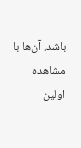باشد. آن‌ها با مشاهده اولین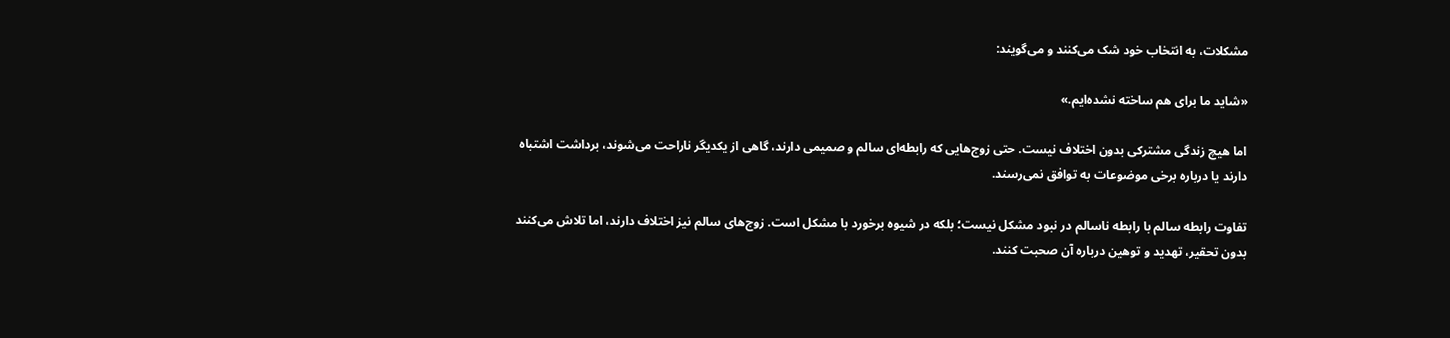مشکلات، به انتخاب خود شک می‌کنند و می‌گویند:

«شاید ما برای هم ساخته نشده‌ایم.»

اما هیچ زندگی مشترکی بدون اختلاف نیست. حتی زوج‌هایی که رابطه‌ای سالم و صمیمی دارند، گاهی از یکدیگر ناراحت می‌شوند، برداشت اشتباه دارند یا درباره برخی موضوعات به توافق نمی‌رسند.

تفاوت رابطه سالم با رابطه ناسالم در نبود مشکل نیست؛ بلکه در شیوه برخورد با مشکل است. زوج‌های سالم نیز اختلاف دارند، اما تلاش می‌کنند بدون تحقیر، تهدید و توهین درباره آن صحبت کنند.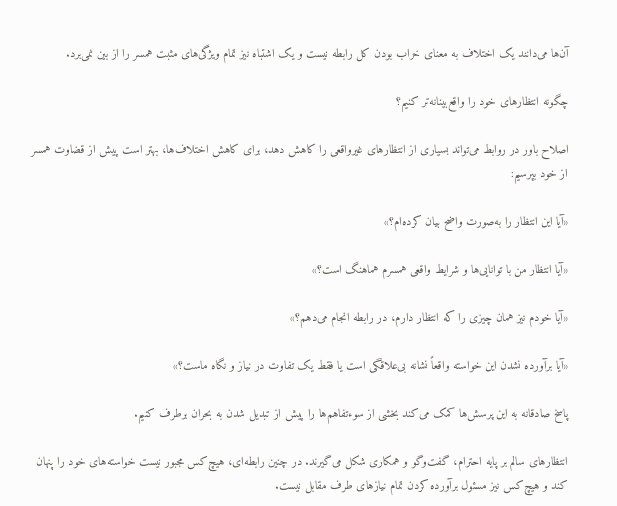آن‌ها می‌دانند یک اختلاف به معنای خراب بودن کل رابطه نیست و یک اشتباه نیز تمام ویژگی‌های مثبت همسر را از بین نمی‌برد.

چگونه انتظارهای خود را واقع‌بینانه‌تر کنیم؟

اصلاح باور در روابط می‌تواند بسیاری از انتظارهای غیرواقعی را کاهش دهد، برای کاهش اختلاف‌ها، بهتر است پیش از قضاوت همسر از خود بپرسیم:

«آیا این انتظار را به‌صورت واضح بیان کرده‌ام؟»

«آیا انتظار من با توانایی‌ها و شرایط واقعی همسرم هماهنگ است؟»

«آیا خودم نیز همان چیزی را که انتظار دارم، در رابطه انجام می‌دهم؟»

«آیا برآورده نشدن این خواسته واقعاً نشانه بی‌علاقگی است یا فقط یک تفاوت در نیاز و نگاه ماست؟»

پاسخ صادقانه به این پرسش‌ها کمک می‌کند بخشی از سوءتفاهم‌ها را پیش از تبدیل شدن به بحران برطرف کنیم.

انتظارهای سالم بر پایه احترام، گفت‌وگو و همکاری شکل می‌گیرند. در چنین رابطه‌ای، هیچ‌کس مجبور نیست خواسته‌های خود را پنهان کند و هیچ‌کس نیز مسئول برآورده کردن تمام نیازهای طرف مقابل نیست.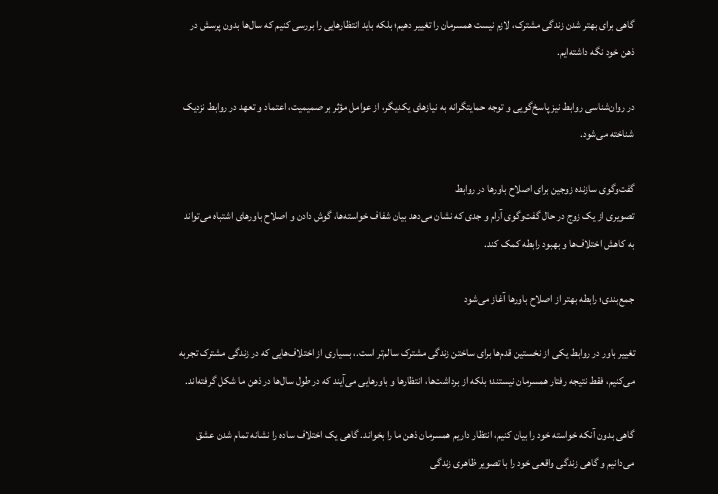گاهی برای بهتر شدن زندگی مشترک، لازم نیست همسرمان را تغییر دهیم؛ بلکه باید انتظارهایی را بررسی کنیم که سال‌ها بدون پرسش در ذهن خود نگه داشته‌ایم.

در روان‌شناسی روابط نیز پاسخ‌گویی و توجه حمایتگرانه به نیازهای یکدیگر، از عوامل مؤثر بر صمیمیت، اعتماد و تعهد در روابط نزدیک شناخته می‌شود.

گفت‌وگوی سازنده زوجین برای اصلاح باورها در روابط
تصویری از یک زوج در حال گفت‌وگوی آرام و جدی که نشان می‌دهد بیان شفاف خواسته‌ها، گوش دادن و اصلاح باورهای اشتباه می‌تواند به کاهش اختلاف‌ها و بهبود رابطه کمک کند.

جمع‌بندی؛ رابطه بهتر از اصلاح باورها آغاز می‌شود

تغییر باور در روابط یکی از نخستین قدم‌ها برای ساختن زندگی مشترک سالم‌تر است.، بسیاری از اختلاف‌هایی که در زندگی مشترک تجربه می‌کنیم، فقط نتیجه رفتار همسرمان نیستند؛ بلکه از برداشت‌ها، انتظارها و باورهایی می‌آیند که در طول سال‌ها در ذهن ما شکل گرفته‌اند.

گاهی بدون آنکه خواسته خود را بیان کنیم، انتظار داریم همسرمان ذهن ما را بخواند. گاهی یک اختلاف ساده را نشانه تمام شدن عشق می‌دانیم و گاهی زندگی واقعی خود را با تصویر ظاهری زندگی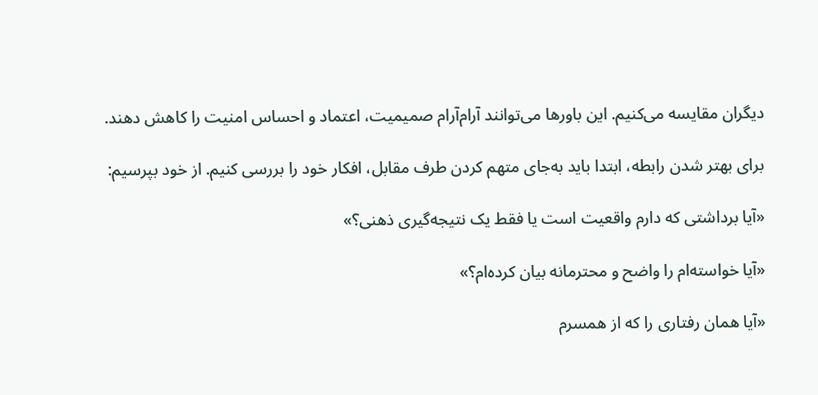دیگران مقایسه می‌کنیم. این باورها می‌توانند آرام‌آرام صمیمیت، اعتماد و احساس امنیت را کاهش دهند.

برای بهتر شدن رابطه، ابتدا باید به‌جای متهم کردن طرف مقابل، افکار خود را بررسی کنیم. از خود بپرسیم:

«آیا برداشتی که دارم واقعیت است یا فقط یک نتیجه‌گیری ذهنی؟»

«آیا خواسته‌ام را واضح و محترمانه بیان کرده‌ام؟»

«آیا همان رفتاری را که از همسرم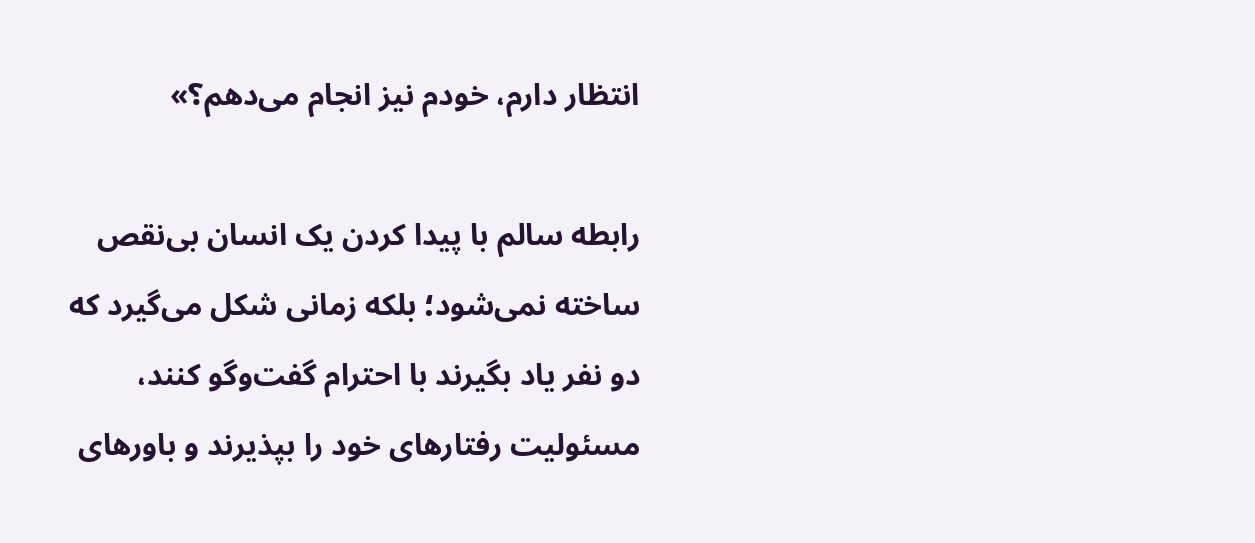انتظار دارم، خودم نیز انجام می‌دهم؟»

رابطه سالم با پیدا کردن یک انسان بی‌نقص ساخته نمی‌شود؛ بلکه زمانی شکل می‌گیرد که دو نفر یاد بگیرند با احترام گفت‌وگو کنند، مسئولیت رفتارهای خود را بپذیرند و باورهای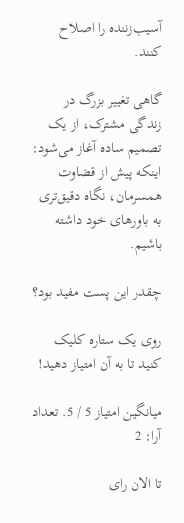آسیب‌زننده را اصلاح کنند.

گاهی تغییر بزرگ در زندگی مشترک، از یک تصمیم ساده آغاز می‌شود: اینکه پیش از قضاوت همسرمان، نگاه دقیق‌تری به باورهای خود داشته باشیم.

چقدر این پست مفید بود؟

روی یک ستاره کلیک کنید تا به آن امتیاز دهید!

میانگین امتیاز 5 / 5. تعداد آرا: 2

تا الان رای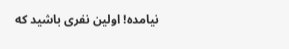نیامده! اولین نفری باشید که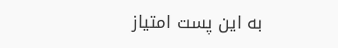به این پست امتیاز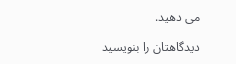می دهید.

دیدگاهتان را بنویسید